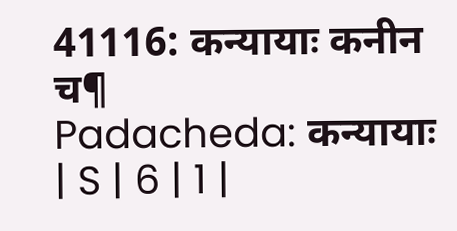41116: कन्यायाः कनीन च¶
Padacheda: कन्यायाः | S | 6 | 1 |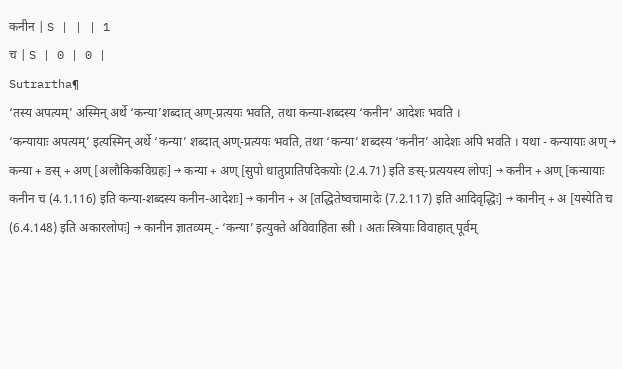कनीन | S | | | 1
च | S | 0 | 0 |
Sutrartha¶
‘तस्य अपत्यम्’ अस्मिन् अर्थे ‘कन्या’शब्दात् अण्-प्रत्ययः भवति, तथा कन्या-शब्दस्य ‘कनीन’ आदेशः भवति ।
‘कन्यायाः अपत्यम्’ इत्यस्मिन् अर्थे ‘कन्या’ शब्दात् अण्-प्रत्ययः भवति, तथा ‘कन्या’ शब्दस्य ‘कनीन’ आदेशः अपि भवति । यथा - कन्यायाः अण् → कन्या + ङस् + अण् [अलौकिकविग्रहः] → कन्या + अण् [सुपो धातुप्रातिपदिकयोः (2.4.71) इति ङस्-प्रत्ययस्य लोपः] → कनीन + अण् [कन्यायाः कनीन च (4.1.116) इति कन्या-शब्दस्य कनीन-आदेशः] → कानीन + अ [तद्धितेष्वचामादेः (7.2.117) इति आदिवृद्धिः] → कानीन् + अ [यस्येति च (6.4.148) इति अकारलोपः] → कानीन ज्ञातव्यम् - ‘कन्या’ इत्युक्ते अविवाहिता स्त्री । अतः स्त्रियाः विवाहात् पूर्वम्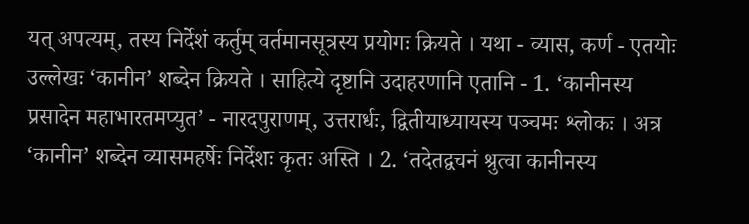यत् अपत्यम्, तस्य निर्देशं कर्तुम् वर्तमानसूत्रस्य प्रयोगः क्रियते । यथा - व्यास, कर्ण - एतयोः उल्लेखः ‘कानीन’ शब्देन क्रियते । साहित्ये दृष्टानि उदाहरणानि एतानि - 1. ‘कानीनस्य प्रसादेन महाभारतमप्युत’ - नारदपुराणम्, उत्तरार्धः, द्वितीयाध्यायस्य पञ्चमः श्लोकः । अत्र ‘कानीन’ शब्देन व्यासमहर्षेः निर्देशः कृतः अस्ति । 2. ‘तदेतद्वचनं श्रुत्वा कानीनस्य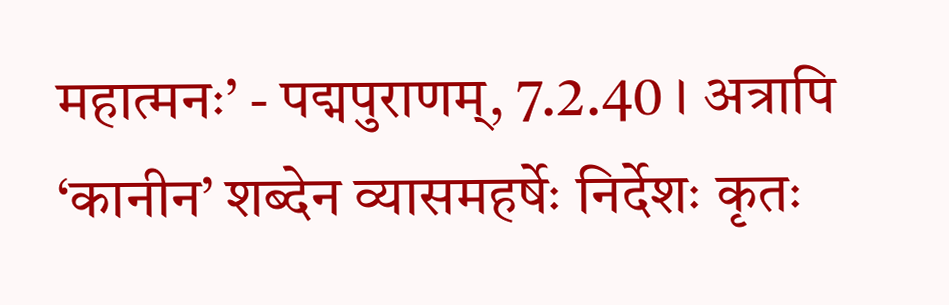महात्मनः’ - पद्मपुराणम्, 7.2.40 । अत्रापि ‘कानीन’ शब्देन व्यासमहर्षेः निर्देशः कृतः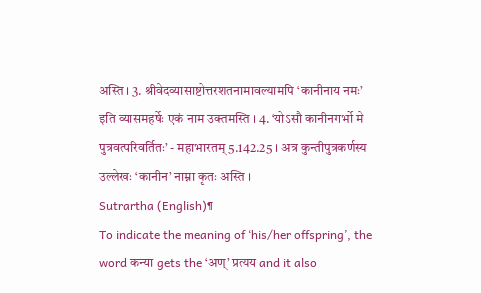अस्ति । 3. श्रीवेदव्यासाष्टोत्तरशतनामावल्यामपि ‘कानीनाय नमः’ इति व्यासमहर्षेः एकं नाम उक्तमस्ति । 4. ‘योऽसौ कानीनगर्भो मे पुत्रवत्परिवर्तितः’ - महाभारतम् 5.142.25 । अत्र कुन्तीपुत्रकर्णस्य उल्लेखः ‘कानीन’ नाम्ना कृतः अस्ति ।
Sutrartha (English)¶
To indicate the meaning of ‘his/her offspring’, the word कन्या gets the ‘अण्’ प्रत्यय and it also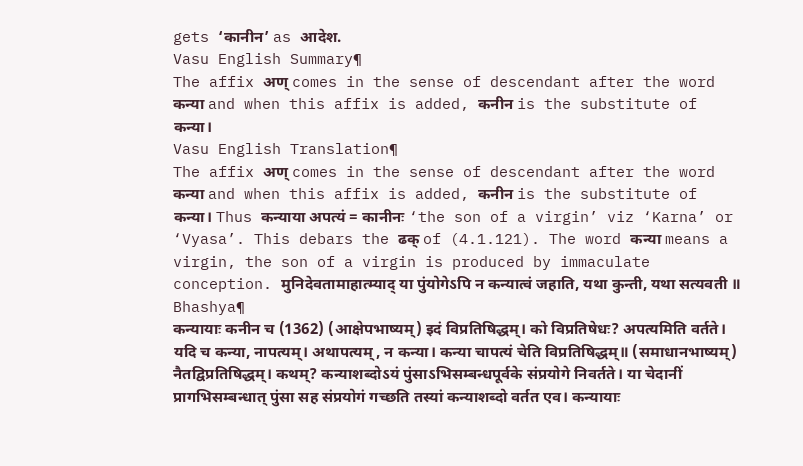gets ‘कानीन’ as आदेश.
Vasu English Summary¶
The affix अण् comes in the sense of descendant after the word कन्या and when this affix is added, कनीन is the substitute of कन्या।
Vasu English Translation¶
The affix अण् comes in the sense of descendant after the word कन्या and when this affix is added, कनीन is the substitute of कन्या। Thus कन्याया अपत्यं = कानीनः ‘the son of a virgin’ viz ‘Karna’ or ‘Vyasa’. This debars the ढक् of (4.1.121). The word कन्या means a virgin, the son of a virgin is produced by immaculate conception. मुनिदेवतामाहात्म्याद् या पुंयोगेऽपि न कन्यात्वं जहाति, यथा कुन्ती, यथा सत्यवती ॥
Bhashya¶
कन्यायाः कनीन च (1362) (आक्षेपभाष्यम्) इदं विप्रतिषिद्धम्। को विप्रतिषेधः? अपत्यमिति वर्तते। यदि च कन्या, नापत्यम्। अथापत्यम्, न कन्या। कन्या चापत्यं चेति विप्रतिषिद्धम्॥ (समाधानभाष्यम्) नैतद्विप्रतिषिद्धम्। कथम्? कन्याशब्दोऽयं पुंसाऽभिसम्बन्धपूर्वके संप्रयोगे निवर्तते। या चेदानीं प्रागभिसम्बन्धात् पुंसा सह संप्रयोगं गच्छति तस्यां कन्याशब्दो वर्तत एव। कन्यायाः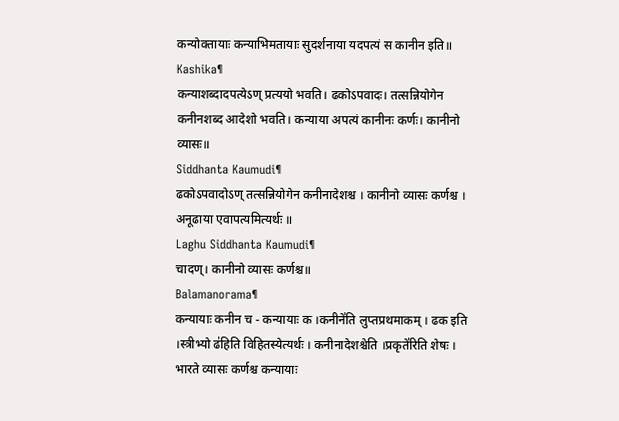कन्योक्तायाः कन्याभिमतायाः सुदर्शनाया यदपत्यं स कानीन इति॥
Kashika¶
कन्याशब्दादपत्येऽण् प्रत्ययो भवति। ढकोऽपवादः। तत्सन्नियोगेन कनीनशब्द आदेशो भवति। कन्याया अपत्यं कानीनः कर्णः। कानीनो व्यासः॥
Siddhanta Kaumudi¶
ढकोऽपवादोऽण् तत्सन्नियोगेन कनीनादेशश्च । कानीनो व्यासः कर्णश्च । अनूढाया एवापत्यमित्यर्थः ॥
Laghu Siddhanta Kaumudi¶
चादण्। कानीनो व्यासः कर्णश्च॥
Balamanorama¶
कन्यायाः कनीन च - कन्यायाः क ।कनीने॑ति लुप्तप्रथमाकम् । ढक इति ।स्त्रीभ्यो ढ॑हिति विहितस्येत्यर्थः । कनीनादेशश्चेति ।प्रकृते॑रिति शेषः । भारते व्यासः कर्णश्च कन्यायाः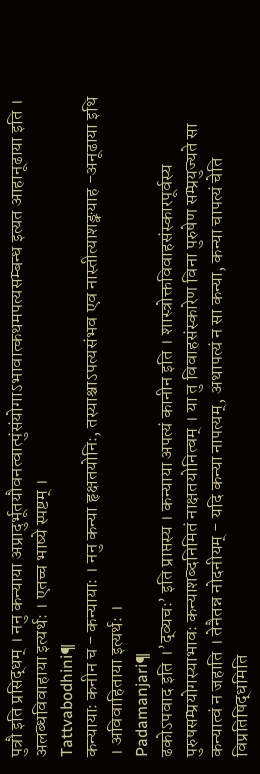पुत्रौ इति प्रसिद्धम् । ननु कन्याया अप्रादुर्भूतयौवनत्वात्पुंसंयोगाऽभावात्कथमपत्यसम्बन्ध इत्यत आहानूढाया इति । अलब्धविवाहाया इत्यर्थः । एतच्च भाष्ये स्पष्टम् ।
Tattvabodhini¶
कन्यायाः कनीन च - कन्यायाः । ननु कन्या हृक्षतयोनिः, तस्याश्चाऽपत्यसंभव एव नास्तीत्याशङ्क्याह -अनूढाया इथि । अविवाहिताया इत्यर्थः ।
Padamanjari¶
ढकोऽपवाद इति ।’द्व्यचः’ इति प्राप्तस्य । कन्याया अपत्यं कानीन इति । शास्त्रोक्तविवाहसंस्कारपूर्वस्य पुरुषसम्प्रयोगस्याभावः कन्याशब्दनिमितं नाक्षतयोनित्वम् । या तु विवाहसंस्कारेण विना पुरुषेण सम्प्रयुज्यते सा कन्यात्वं न जहाति । तेनैतन्न नोदनीयम् - यदि कन्या नापत्यम्, अथापत्यं न सा कन्या, कन्या चापत्यं चेति विप्रतिषिद्धमिति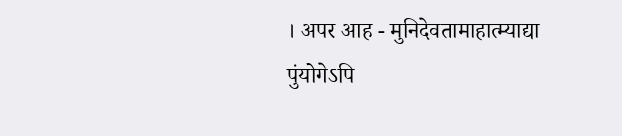। अपर आह - मुनिदेवतामाहात्म्याद्या पुंयोगेऽपि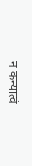न कन्यात्वं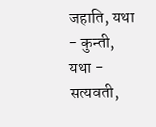जहाति, यथा - कुन्ती, यथा - सत्यवती,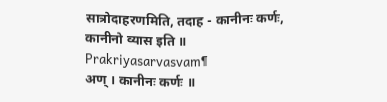सात्रोदाहरणमिति, तदाह - कानीनः कर्णः, कानीनो व्यास इति ॥
Prakriyasarvasvam¶
अण् । कानीनः कर्णः ॥